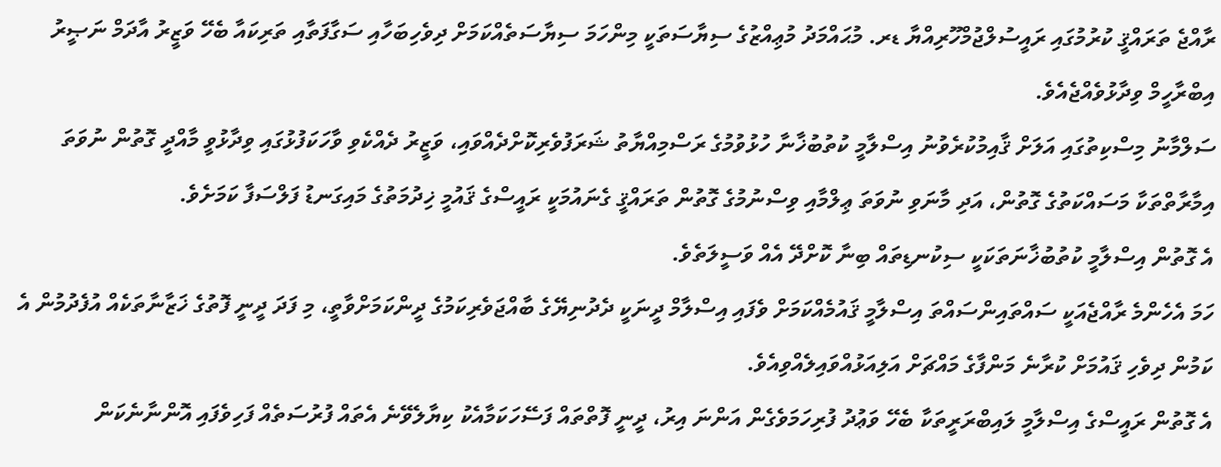ރާއްޖެ ތަރައްޤީ ކުރުމުގައި ރައީސުލްޖުމްހޫރިއްޔާ ޑރ. މުޙައްމަދު މުޢިއްޒުގެ ސިޔާސަތަކީ މިންހަމަ ސިޔާސަތެއްކަމަށް ދިވެހިބަހާއި ސަގާފަތާއި ތަރިކައާ ބެހޭ ވަޒީރު އާދަމް ނަޞީރު އިބްރާހީމް ވިދާޅުވެއްޖެއެވެ.
ސަލްމާނު މިސްކިތުގައި އަލަށް ޤާއިމުކުރެވުނު އިސްލާމީ ކުތުބުޚާނާ ހުޅުވުމުގެ ރަސްމިއްޔާތު ޝަރަފުވެރިކޮށްދެއްވައި، ވަޒީރު ދެއްކެވި ވާހަކަފުޅުގައި ވިދާޅުވީ މާއްދީ ގޮތުން ނުވަތަ އިމާރާތްތަކާ މަސައްކަތުގެ ގޮތުން، އަދި މާނަވި ނުވަތަ ޢިލްމާއި ވިސްނުމުގެ ގޮތުން ތަރައްޤީ ގެނައުމަކީ ރައީސްގެ ޤައުމީ ޚިދުމަތުގެ މައިގަނޑު ފަލްސަފާ ކަމަށެވެ.
އެ ގޮތުން އިސްލާމީ ކުތުބުޚާނަތަކަކީ ސިކުނޑިތައް ބިނާ ކޮށްދޭ އެއް ވަސީލަތެވެ.
ހަމަ އެހެންމެ ރާއްޖެއަކީ ސައްތައިންސައްތަ އިސްލާމީ ޤައުމެއްކަމަށް ވެފައި އިސްލާމް ދީނަކީ ދެދުނިޔޭގެ ބާއްޖަވެރިކަމުގެ ދީންކަމަށްވާތީ، މި ފަދަ ދީނީ ފޮތުގެ ޚަޒާނާތަކެއް އުފެދުމުން އެ ކަމުން ދިވެހި ޤައުމަށް ކުރާނެ މަންފާގެ މައްޗަށް އަލިއަޅުއްވައިލެއްވިއެވެ.
އެ ގޮތުން ރައީސްގެ އިސްލާމީ ލައިބްރަރީތަކާ ބެހޭ ވަޢުދު ފުރިހަމަވެގެން އަންނަ އިރު، ދީނީ ފޮތްތައް ފަސޭހަކަމާއެކު ކިޔާލެވޭނެ އެތައް ފުރުސަތެއް ފަހިވެފައި އޮންނާނެކަން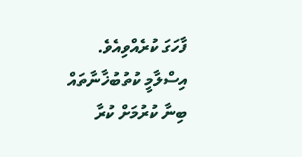ފާހަގަ ކުރެއްވިއެވެ.
އިސްލާމީ ކުތުބުޚާނާތައް ބިނާ ކުރުމަށް ކުރާ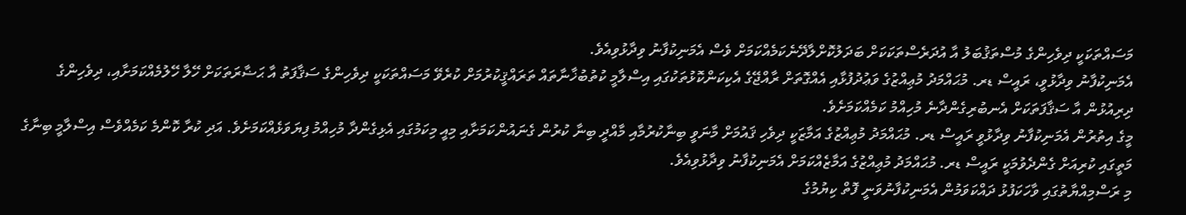މަސައްތަކަކީ ދިވެހިންގެ މުސްތަޤުބަލު އާ އުދަރެސްތަކަކަށް ބަދަލުކޮށްލާދޭނެކަމެއްކަމަށް ވެސް އެމަނިކުފާނު ވިދާޅުވިއެވެ.
އެމަނިކުފާނު ވިދާޅުވީ، ރައީސް ޑރ. މުޙައްމަދު މުޢިއްޒުގެ ވަޢުދުފުޅާއި އެއްގޮތަށް ރާއްޖޭގެ އެކިކަންކޮޅުތަކުގައި އިސްލާމީ ކުތުބުޚާނާތައް ތަރައްޤީކުރުމަށް ކުރެވޭ މަސައްތަކަކީ ދިވެހިންގެ ސަޤާފަތު އާ ޙަޟާރަތަކަށް ހޭލާ ހޭލުމެއްކަމަށާއި، ދިވެހިންގެ ދިރިއުޅުން އާ ސަޤާފަތަކަށް އެނބުރިގެންދާނެ މުހިއްމު ކަމެއްކަމަށެވެ.
މީގެ އިތުރުން އެމަނިކުފާނު ވިދާޅުވީ ރައީސް ޑރ. މުޙައްމަދު މުޢިއްޒުގެ އަމާޒަކީ ދިވެހި ޤައުމަށް މާނަވީ ބިނާކުރުމާއި މާއްދީ ބިނާ ކުރުން ގެނައުންކަމަށާއި މިއީ މިކަމުގައި އެޅިގެންދާ މުހިއްމު ފިޔަވަޅެއްކަމަށެވެ. އަދި ކުރާ ކޮންމެ ކަމެއްވެސް އިސްލާމީ ބިނާގެ މަތީގައި ކުރިއަށް ގެންދެވުމަކީ ރައީސް ޑރ. މުޙައްމަދު މުޢިއްޒުގެ އަމާޒެއްކަމަށް އެމަނިކުފާނު ވިދާޅުވިއެވެ.
މި ރަސްމިއްޔާތުގައި ވާހަކަފުޅު ދައްކަވަމުން އެމަނިކުފާނުވަނީ ފޮތް ކިޔުމުގެ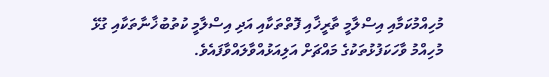މުހިއްމުކަމާއި އިސްލާމީ ތާރީޚާއި ފޮތްތަކާއި އަދި އިސްލާމީ ކުތުބުޚާނާތަކާއި ގުޅޭ މުހިއްމު ވާހަކަފުޅުތަކުގެ މައްޗަށް އަލިއަޅުއްވާލައްވާފައެވެ.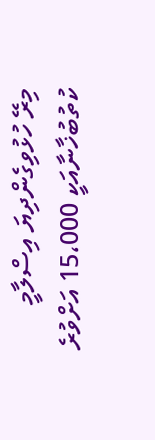މިރޭ ހުޅުވިގެންދިޔަ އިސްލާމީ ކުތުބުޚާނާއަކީ 15،000 އަށްވުރެ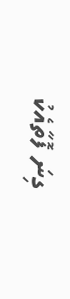ގިނަ ފޮތާއެކު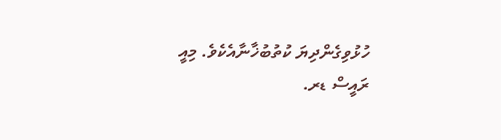ހުޅުވިގެންދިޔަ ކުތުބުޚާނާއެކެވެ. މިއީ ރައީސް ޑރ.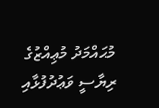މުޙައްމަދު މުޢިއްޒުގެ ރިޔާސީ ވަޢުދުފުޅާއި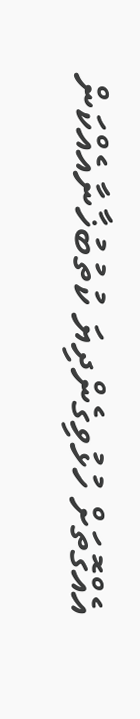އެއްގޮތަށް ހުޅުވިގެންދިޔަ ކުތުބުޚާނާއެއްކަން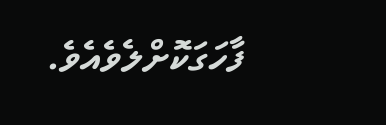ފާހަގަކޮށްލެވެއެވެ.